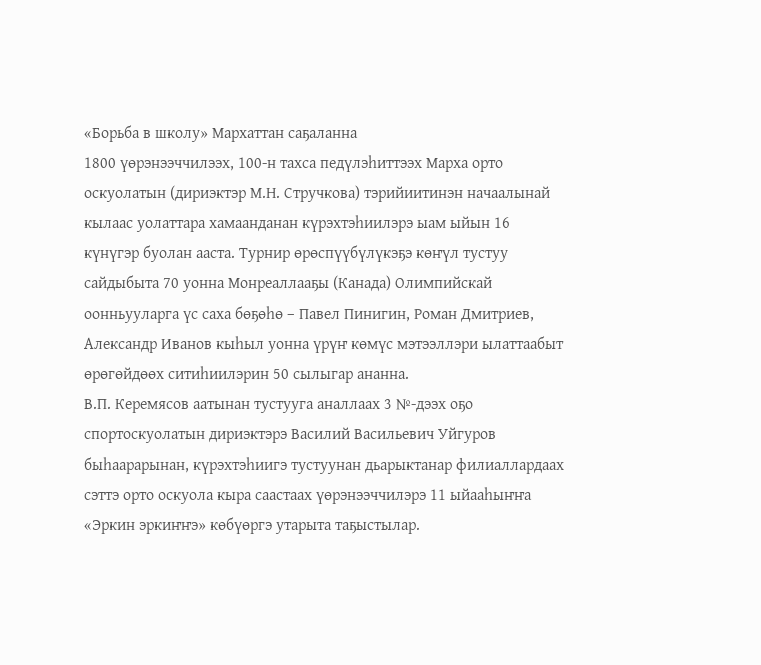«Борьба в школу» Мархаттан саҕаланна
1800 үөрэнээччилээх, 100-н тахса педүлэһиттээх Марха орто оскуолатын (дириэктэр М.Н. Стручкова) тэрийиитинэн начаалынай кылаас уолаттара хамаанданан күрэхтэһиилэрэ ыам ыйын 16 күнүгэр буолан ааста. Турнир өрөспүүбүлүкэҕэ көҥүл тустуу сайдыбыта 70 уонна Монреаллааҕы (Канада) Олимпийскай оонньууларга үс саха бөҕөһө – Павел Пинигин, Роман Дмитриев, Александр Иванов кыһыл уонна үрүҥ көмүс мэтээллэри ылаттаабыт өрөгөйдөөх ситиһиилэрин 50 сылыгар ананна.
В.П. Керемясов аатынан тустууга аналлаах 3 №-дээх оҕо спортоскуолатын дириэктэрэ Василий Васильевич Уйгуров быһаарарынан, күрэхтэһиигэ тустуунан дьарыктанар филиаллардаах сэттэ орто оскуола кыра саастаах үөрэнээччилэрэ 11 ыйааһыҥҥа «Эркин эркиҥҥэ» көбүөргэ утарыта таҕыстылар.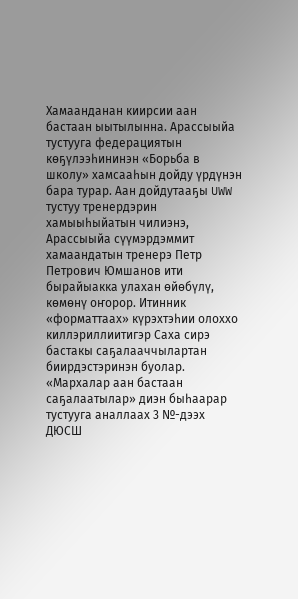Хамаанданан киирсии аан бастаан ыытылынна. Арассыыйа тустууга федерациятын көҕүлээһининэн «Борьба в школу» хамсааһын дойду үрдүнэн бара турар. Аан дойдутааҕы UWW тустуу тренердэрин хамыыһыйатын чилиэнэ, Арассыыйа сүүмэрдэммит хамаандатын тренерэ Петр Петрович Юмшанов ити бырайыакка улахан өйөбүлү, көмөнү оҥорор. Итинник «форматтаах» күрэхтэһии олоххо киллэриллиитигэр Саха сирэ бастакы саҕалааччылартан биирдэстэринэн буолар. «Мархалар аан бастаан саҕалаатылар» диэн быһаарар тустууга аналлаах 3 №-дээх ДЮСШ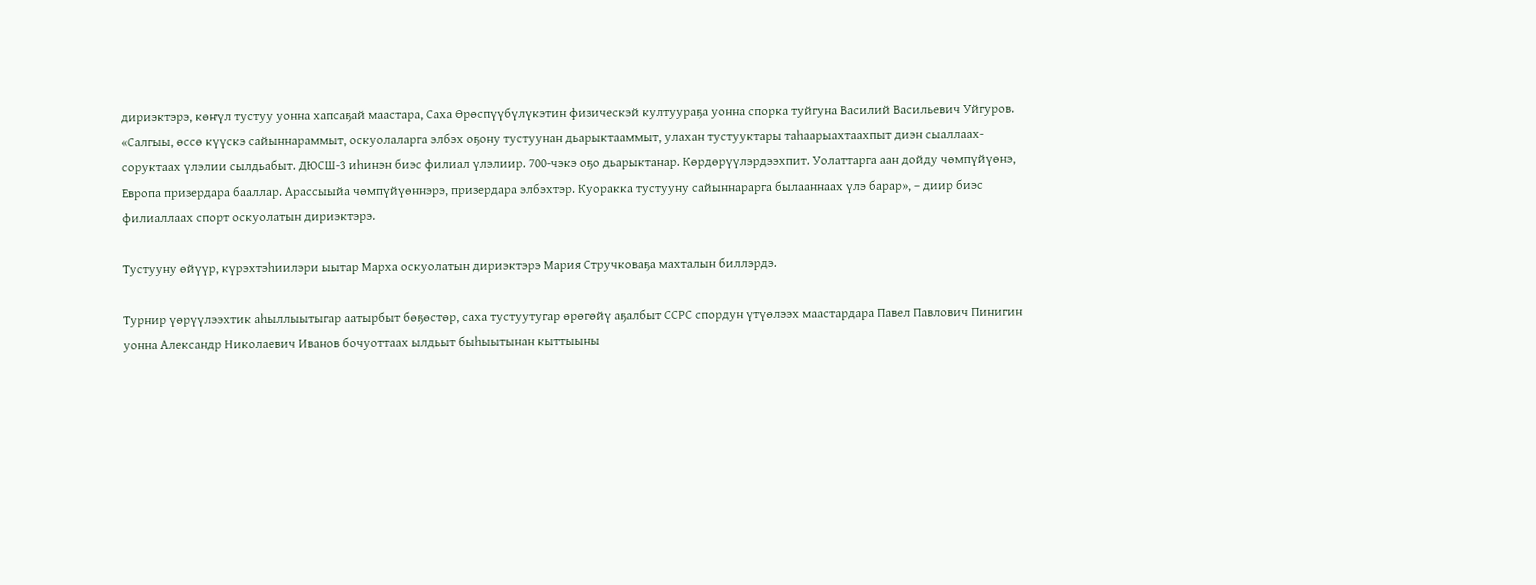дириэктэрэ, көҥүл тустуу уонна хапсаҕай маастара, Саха Өрөспүүбүлүкэтин физическэй култуураҕа уонна спорка туйгуна Василий Васильевич Уйгуров.
«Салгыы, өссө күүскэ сайыннараммыт, оскуолаларга элбэх оҕону тустуунан дьарыктааммыт, улахан тустууктары таһаарыахтаахпыт диэн сыаллаах-соруктаах үлэлии сылдьабыт. ДЮСШ-3 иһинэн биэс филиал үлэлиир. 700-чэкэ оҕо дьарыктанар. Көрдөрүүлэрдээхпит. Уолаттарга аан дойду чөмпүйүөнэ, Европа призердара бааллар. Арассыыйа чөмпүйүөннэрэ, призердара элбэхтэр. Куоракка тустууну сайыннарарга былааннаах үлэ барар», – диир биэс филиаллаах спорт оскуолатын дириэктэрэ.

Тустууну өйүүр, күрэхтэһиилэри ыытар Марха оскуолатын дириэктэрэ Мария Стручковаҕа махталын биллэрдэ.

Турнир үөрүүлээхтик аһыллыытыгар аатырбыт бөҕөстөр, саха тустуутугар өрөгөйү аҕалбыт ССРС спордун үтүөлээх маастардара Павел Павлович Пинигин уонна Александр Николаевич Иванов бочуоттаах ылдьыт быһыытынан кыттыыны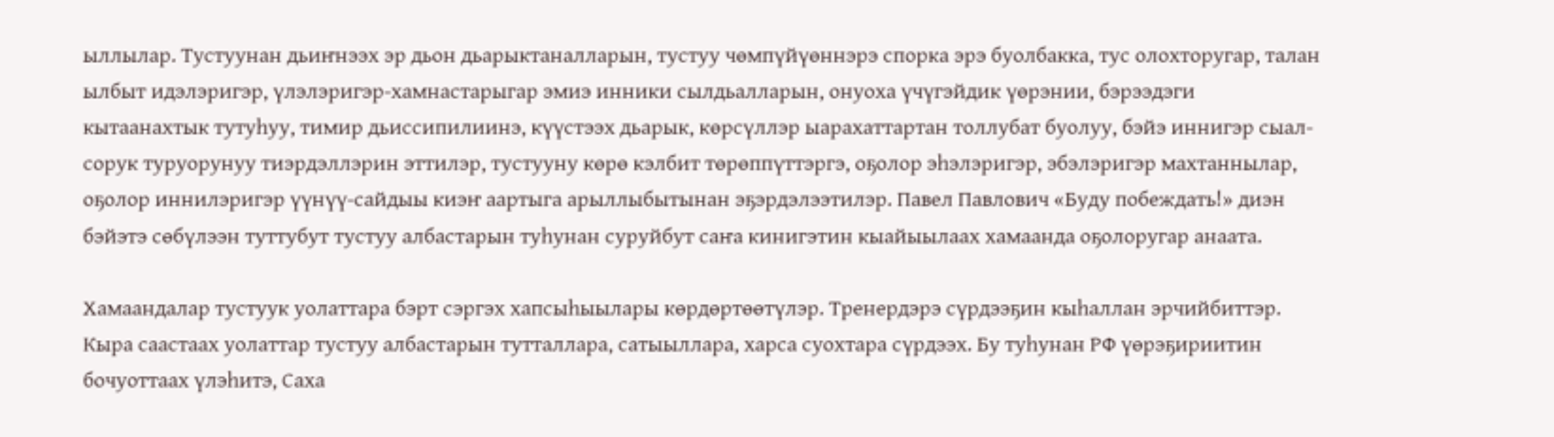ыллылар. Тустуунан дьиҥнээх эр дьон дьарыктаналларын, тустуу чөмпүйүөннэрэ спорка эрэ буолбакка, тус олохторугар, талан ылбыт идэлэригэр, үлэлэригэр-хамнастарыгар эмиэ инники сылдьалларын, онуоха үчүгэйдик үөрэнии, бэрээдэги кытаанахтык тутуһуу, тимир дьиссипилиинэ, күүстээх дьарык, көрсүллэр ыарахаттартан толлубат буолуу, бэйэ иннигэр сыал-сорук туруорунуу тиэрдэллэрин эттилэр, тустууну көрө кэлбит төрөппүттэргэ, оҕолор эһэлэригэр, эбэлэригэр махтаннылар, оҕолор иннилэригэр үүнүү-сайдыы киэҥ аартыга арыллыбытынан эҕэрдэлээтилэр. Павел Павлович «Буду побеждать!» диэн бэйэтэ сөбүлээн туттубут тустуу албастарын туһунан суруйбут саҥа кинигэтин кыайыылаах хамаанда оҕолоругар анаата.

Хамаандалар тустуук уолаттара бэрт сэргэх хапсыһыылары көрдөртөөтүлэр. Тренердэрэ сүрдээҕин кыһаллан эрчийбиттэр. Кыра саастаах уолаттар тустуу албастарын тутталлара, сатыыллара, харса суохтара сүрдээх. Бу туһунан РФ үөрэҕириитин бочуоттаах үлэһитэ, Саха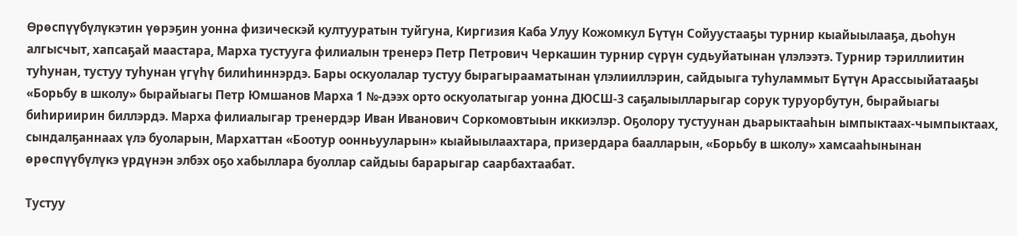Өрөспүүбүлүкэтин үөрэҕин уонна физическэй култууратын туйгуна, Киргизия Каба Улуу Кожомкул Бүтүн Сойуустааҕы турнир кыайыылааҕа, дьоһун алгысчыт, хапсаҕай маастара, Марха тустууга филиалын тренерэ Петр Петрович Черкашин турнир сүрүн судьуйатынан үлэлээтэ. Турнир тэриллиитин туһунан, тустуу туһунан үгүһү билиһиннэрдэ. Бары оскуолалар тустуу бырагырааматынан үлэлииллэрин, сайдыыга туһуламмыт Бүтүн Арассыыйатааҕы «Борьбу в школу» бырайыагы Петр Юмшанов Марха 1 №-дээх орто оскуолатыгар уонна ДЮСШ-3 саҕалыылларыгар сорук туруорбутун, бырайыагы биһириирин биллэрдэ. Марха филиалыгар тренердэр Иван Иванович Соркомовтыын иккиэлэр. Оҕолору тустуунан дьарыктааһын ымпыктаах-чымпыктаах, сындалҕаннаах үлэ буоларын, Мархаттан «Боотур оонньууларын» кыайыылаахтара, призердара баалларын, «Борьбу в школу» хамсааһынынан өрөспүүбүлүкэ үрдүнэн элбэх оҕо хабыллара буоллар сайдыы барарыгар саарбахтаабат.

Тустуу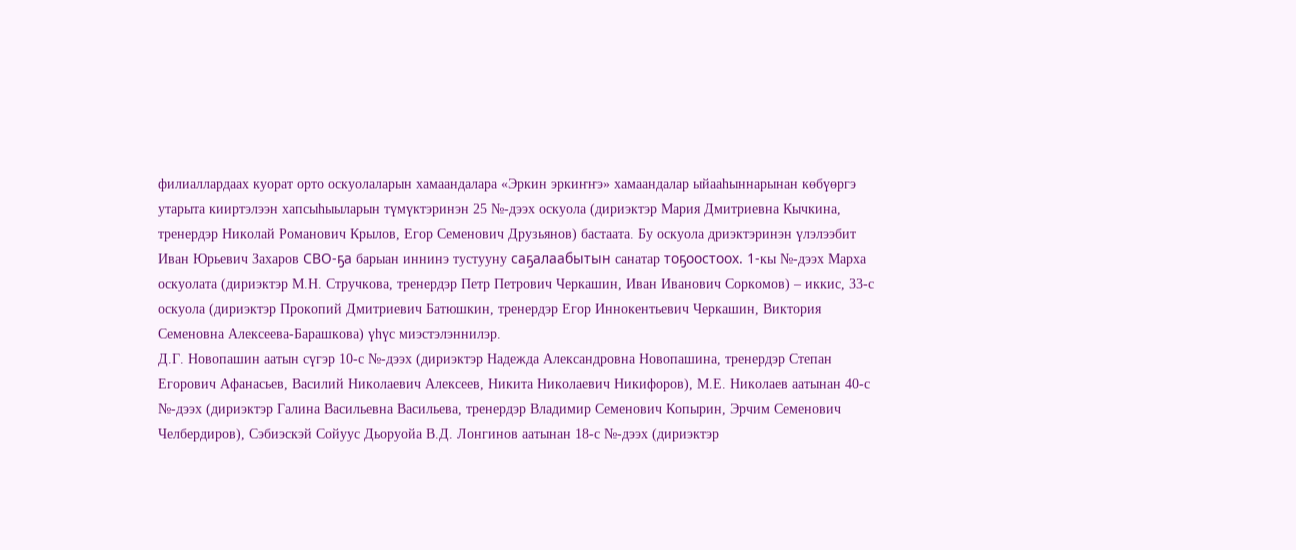филиаллардаах куорат орто оскуолаларын хамаандалара «Эркин эркиҥҥэ» хамаандалар ыйааһыннарынан көбүөргэ утарыта кииртэлээн хапсыһыыларын түмүктэринэн 25 №-дээх оскуола (дириэктэр Мария Дмитриевна Кычкина, тренердэр Николай Романович Крылов, Егор Семенович Друзьянов) бастаата. Бу оскуола дриэктэринэн үлэлээбит Иван Юрьевич Захаров СВО-ҕа барыан иннинэ тустууну саҕалаабытын санатар тоҕоостоох. 1-кы №-дээх Марха оскуолата (дириэктэр М.Н. Стручкова, тренердэр Петр Петрович Черкашин, Иван Иванович Соркомов) – иккис, 33-с оскуола (дириэктэр Прокопий Дмитриевич Батюшкин, тренердэр Егор Иннокентьевич Черкашин, Виктория Семеновна Алексеева-Барашкова) үһүс миэстэлэннилэр.
Д.Г. Новопашин аатын сүгэр 10-с №-дээх (дириэктэр Надежда Александровна Новопашина, тренердэр Степан Егорович Афанасьев, Василий Николаевич Алексеев, Никита Николаевич Никифоров), М.Е. Николаев аатынан 40-с №-дээх (дириэктэр Галина Васильевна Васильева, тренердэр Владимир Семенович Копырин, Эрчим Семенович Челбердиров), Сэбиэскэй Сойуус Дьоруойа В.Д. Лонгинов аатынан 18-с №-дээх (дириэктэр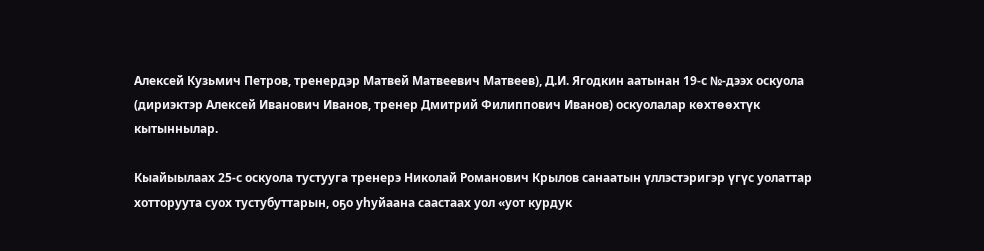Алексей Кузьмич Петров, тренердэр Матвей Матвеевич Матвеев), Д.И. Ягодкин аатынан 19-с №-дээх оскуола (дириэктэр Алексей Иванович Иванов, тренер Дмитрий Филиппович Иванов) оскуолалар көхтөөхтүк кытыннылар.

Кыайыылаах 25-с оскуола тустууга тренерэ Николай Романович Крылов санаатын үллэстэригэр үгүс уолаттар хотторуута суох тустубуттарын, оҕо уһуйаана саастаах уол «уот курдук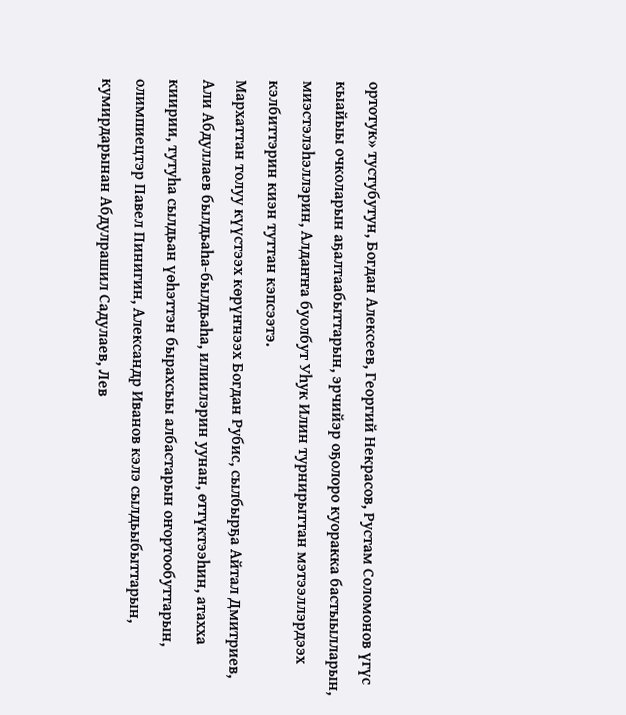ортотук» тустубутун, Богдан Алексеев, Георгий Некрасов, Рустам Соломонов үгүс кыайыы очколарын аҕалтаабыттарын, эрчийэр оҕолоро куоракка бастыылларын, миэстэлэһэллэрин, Алдаҥҥа буолбут Уһук Илин турнирыттан мэтээллэрдээх кэлбиттэрин киэн туттан кэпсээтэ.
Мархаттан толуу күүстээх көрүҥнээх Богдан Рубис, сылбырҕа Айтал Дмитриев, Али Абдуллаев былдьаһа-былдьаһа, илиилэрин уунан, өттүктээһин, атахха киирии, тутуһа сылдьан үөһэттэн бырахсыы албастарын оҥортообуттарын, олимпиецтэр Павел Пинигин, Александр Иванов кэлэ сылдьыбыттарын, кумирдарынан Абдулрашил Садулаев, Лев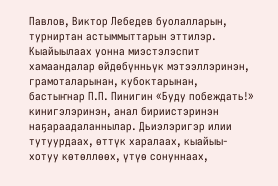Павлов, Виктор Лебедев буолалларын, турниртан астыммыттарын эттилэр.
Кыайыылаах уонна миэстэлэспит хамаандалар өйдөбүнньүк мэтээллэринэн, грамоталарынан, кубоктарынан, бастыҥнар П.П. Пинигин «Буду побеждать!» кинигэлэринэн, анал бириистэринэн наҕараадаланнылар. Дьиэлэригэр илии тутуурдаах, өттүк харалаах, кыайыы-хотуу көтөллөөх, үтүө сонуннаах,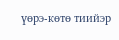үөрэ-көтө тиийэр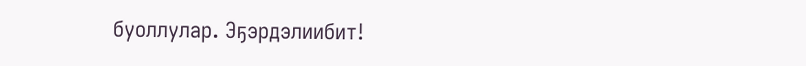буоллулар. Эҕэрдэлиибит!